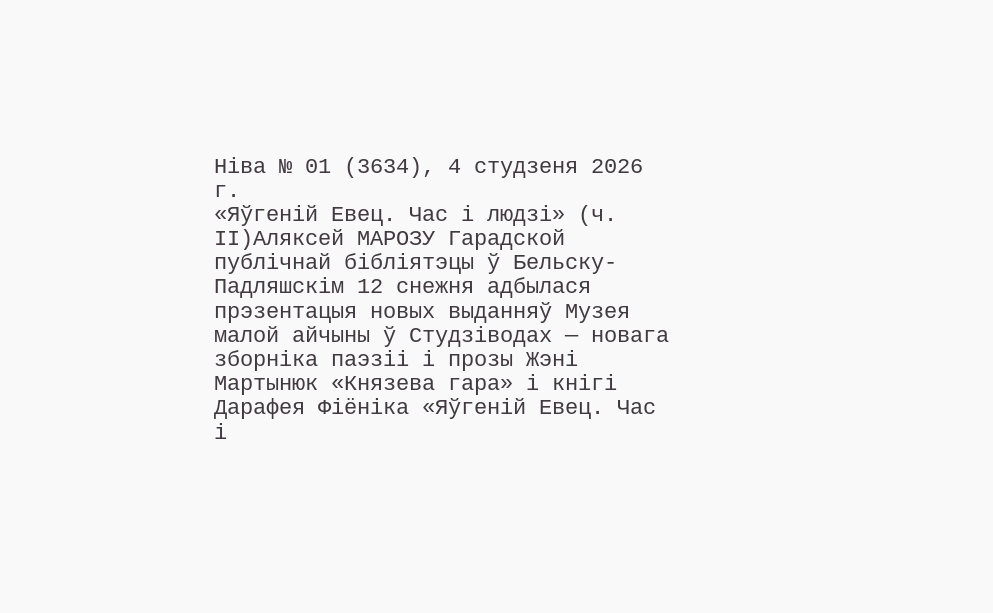Ніва № 01 (3634), 4 cтудзеня 2026 г.
«Яўгеній Евец. Час і людзі» (ч. ІІ)Аляксей МАРОЗУ Гарадской публічнай бібліятэцы ў Бельску-Падляшскім 12 снежня адбылася прэзентацыя новых выданняў Музея малой айчыны ў Студзіводах — новага зборніка паэзіі і прозы Жэні Мартынюк «Князева гара» і кнігі Дарафея Фіёніка «Яўгеній Евец. Час і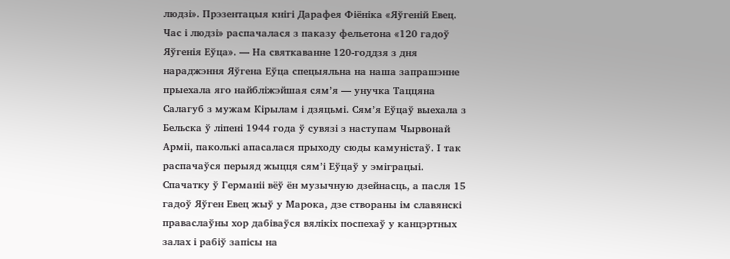людзі». Прэзентацыя кнігі Дарафея Фіёніка «Яўгеній Евец. Час і людзі» распачалася з паказу фельетона «120 гадоў Яўгенія Еўца». — На святкаванне 120-годдзя з дня нараджэння Яўгена Еўца спецыяльна на наша запрашэнне прыехала яго найбліжэйшая сям’я — унучка Таццяна Салагуб з мужам Кірылам і дзяцьмі. Сям’я Еўцаў выехала з Бельска ў ліпені 1944 года ў сувязі з наступам Чырвонай Арміі, паколькі апасалася прыходу сюды камуністаў. І так распачаўся перыяд жыцця сям’і Еўцаў у эміграцыі. Спачатку ў Германіі вёў ён музычную дзейнасць, а пасля 15 гадоў Яўген Евец жыў у Марока, дзе створаны ім славянскі праваслаўны хор дабіваўся вялікіх поспехаў у канцэртных залах і рабіў запісы на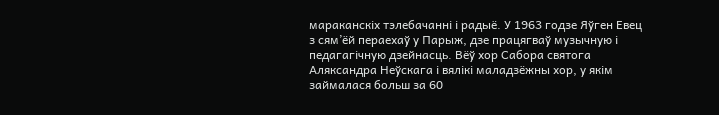мараканскіх тэлебачанні і радыё. У 1963 годзе Яўген Евец з сям’ёй пераехаў у Парыж, дзе працягваў музычную і педагагічную дзейнасць. Вёў хор Сабора святога Аляксандра Неўскага і вялікі маладзёжны хор, у якім займалася больш за 60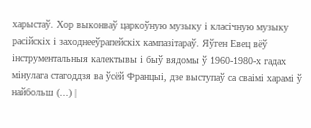харыстаў. Хор выконваў царкоўную музыку і класічную музыку расійскіх і заходнееўрапейскіх кампазітараў. Яўген Евец вёў інструментальныя калектывы і быў вядомы ў 1960-1980-х гадах мінулага стагоддзя ва ўсёй Францыі, дзе выступаў са сваімі харамі ў найбольш (...) |